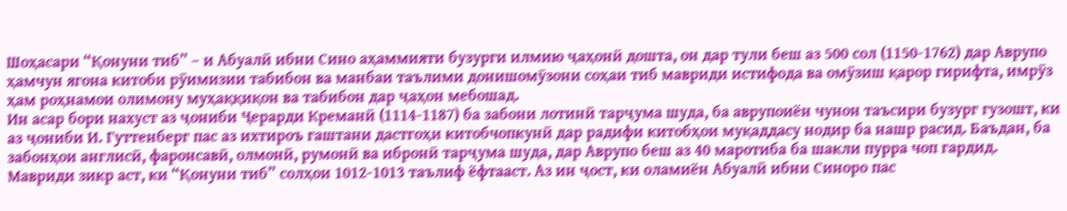Шоҳасари “Қонуни тиб” – и Абуалӣ ибни Сино аҳаммияти бузурги илмию ҷаҳонӣ дошта, он дар тули беш аз 500 сол (1150-1762) дар Аврупо ҳамчун ягона китоби рӯимизии табибон ва манбаи таълими донишомӯзони соҳаи тиб мавриди истифода ва омӯзиш қарор гирифта, имрӯз ҳам роҳнамои олимону муҳаққиқон ва табибон дар ҷаҳон мебошад.
Ин асар бори нахуст аз ҷониби Ҷерарди Креманӣ (1114-1187) ба забони лотинӣ тарҷума шуда, ба аврупоиён чунон таъсири бузург гузошт, ки аз ҷониби И. Гуттенберг пас аз ихтироъ гаштани дастгоҳи китобчопкунӣ дар радифи китобҳои муқаддасу нодир ба нашр расид. Баъдан, ба забонҳои англисӣ, фаронсавӣ, олмонӣ, румонӣ ва ибронӣ тарҷума шуда, дар Аврупо беш аз 40 маротиба ба шакли пурра чоп гардид.
Мавриди зикр аст, ки “Қонуни тиб” солҳои 1012-1013 таълиф ёфтааст. Аз ин ҷост, ки оламиён Абуалӣ ибни Синоро пас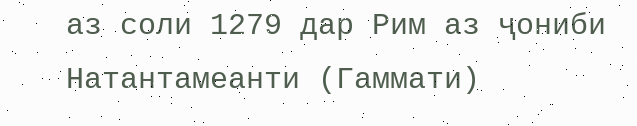аз соли 1279 дар Рим аз ҷониби Натантамеанти (Гаммати)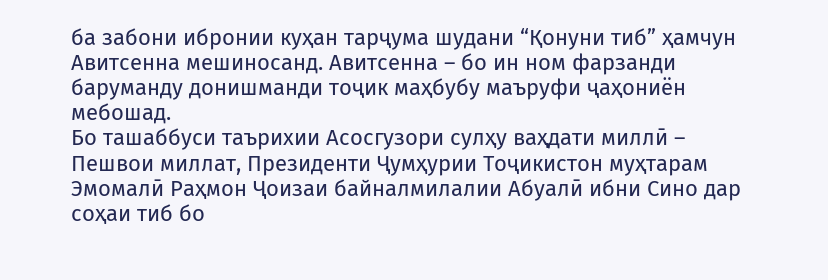ба забони ибронии куҳан тарҷума шудани “Қонуни тиб” ҳамчун Авитсенна мешиносанд. Авитсенна – бо ин ном фарзанди баруманду донишманди тоҷик маҳбубу маъруфи ҷаҳониён мебошад.
Бо ташаббуси таърихии Асосгузори сулҳу ваҳдати миллӣ – Пешвои миллат, Президенти Ҷумҳурии Тоҷикистон муҳтарам Эмомалӣ Раҳмон Ҷоизаи байналмилалии Абуалӣ ибни Сино дар соҳаи тиб бо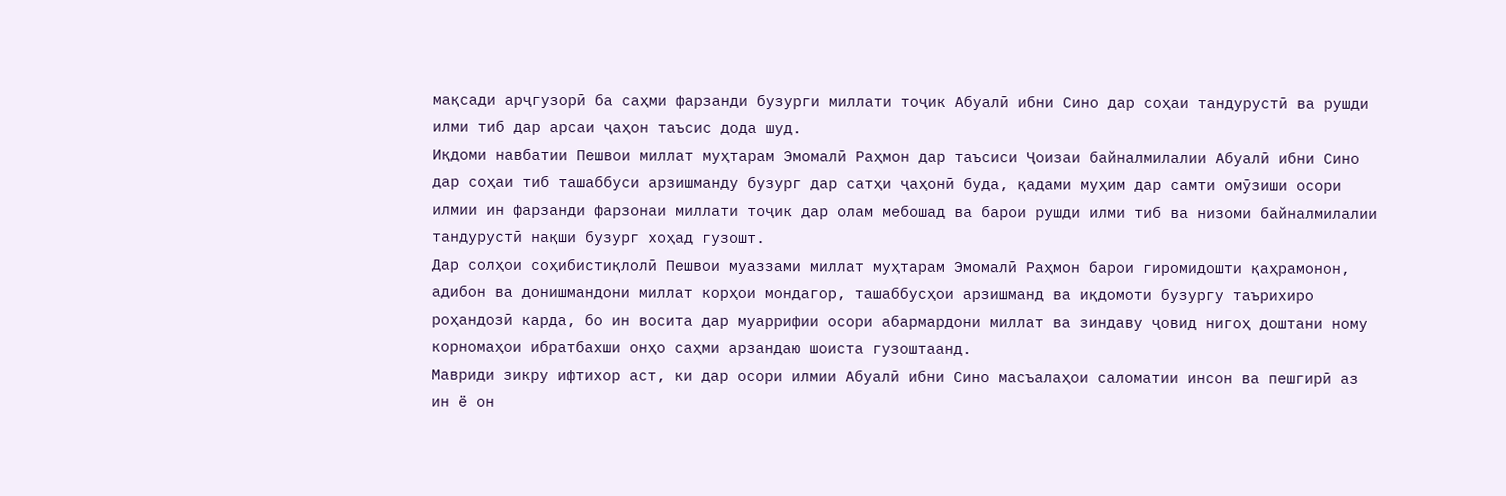мақсади арҷгузорӣ ба саҳми фарзанди бузурги миллати тоҷик Абуалӣ ибни Сино дар соҳаи тандурустӣ ва рушди илми тиб дар арсаи ҷаҳон таъсис дода шуд.
Иқдоми навбатии Пешвои миллат муҳтарам Эмомалӣ Раҳмон дар таъсиси Ҷоизаи байналмилалии Абуалӣ ибни Сино дар соҳаи тиб ташаббуси арзишманду бузург дар сатҳи ҷаҳонӣ буда, қадами муҳим дар самти омӯзиши осори илмии ин фарзанди фарзонаи миллати тоҷик дар олам мебошад ва барои рушди илми тиб ва низоми байналмилалии тандурустӣ нақши бузург хоҳад гузошт.
Дар солҳои соҳибистиқлолӣ Пешвои муаззами миллат муҳтарам Эмомалӣ Раҳмон барои гиромидошти қаҳрамонон, адибон ва донишмандони миллат корҳои мондагор, ташаббусҳои арзишманд ва иқдомоти бузургу таърихиро роҳандозӣ карда, бо ин восита дар муаррифии осори абармардони миллат ва зиндаву ҷовид нигоҳ доштани ному корномаҳои ибратбахши онҳо саҳми арзандаю шоиста гузоштаанд.
Мавриди зикру ифтихор аст, ки дар осори илмии Абуалӣ ибни Сино масъалаҳои саломатии инсон ва пешгирӣ аз ин ё он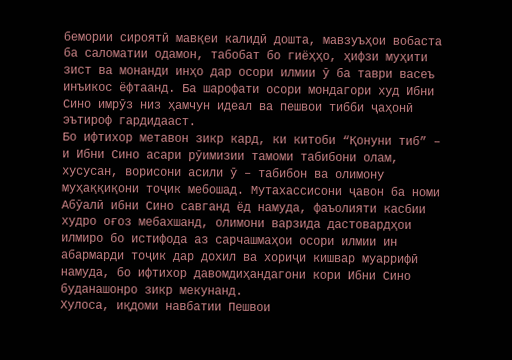бемории сироятӣ мавқеи калидӣ дошта, мавзуъҳои вобаста ба саломатии одамон, табобат бо гиёҳҳо, ҳифзи муҳити зист ва монанди инҳо дар осори илмии ӯ ба таври васеъ инъикос ёфтаанд. Ба шарофати осори мондагори худ Ибни Сино имрӯз низ ҳамчун идеал ва пешвои тибби ҷаҳонӣ эътироф гардидааст.
Бо ифтихор метавон зикр кард, ки китоби “Қонуни тиб” – и Ибни Сино асари рӯимизии тамоми табибони олам, хусусан, ворисони асили ӯ – табибон ва олимону муҳаққиқони тоҷик мебошад. Мутахассисони ҷавон ба номи Абӯалӣ ибни Сино савганд ёд намуда, фаъолияти касбии худро оғоз мебахшанд, олимони варзида дастовардҳои илмиро бо истифода аз сарчашмаҳои осори илмии ин абармарди тоҷик дар дохил ва хориҷи кишвар муаррифӣ намуда, бо ифтихор давомдиҳандагони кори Ибни Сино буданашонро зикр мекунанд.
Хулоса, иқдоми навбатии Пешвои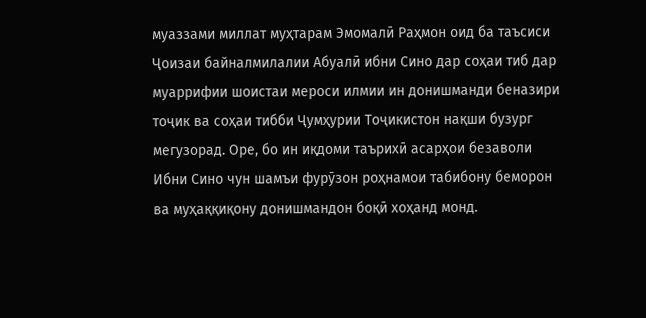муаззами миллат муҳтарам Эмомалӣ Раҳмон оид ба таъсиси Ҷоизаи байналмилалии Абуалӣ ибни Сино дар соҳаи тиб дар муаррифии шоистаи мероси илмии ин донишманди беназири тоҷик ва соҳаи тибби Ҷумҳурии Тоҷикистон нақши бузург мегузорад. Оре, бо ин иқдоми таърихӣ асарҳои безаволи Ибни Сино чун шамъи фурӯзон роҳнамои табибону беморон ва муҳаққиқону донишмандон боқӣ хоҳанд монд.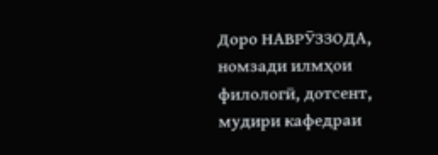Доро НАВРӮЗЗОДА, номзади илмҳои филологӣ, дотсент, мудири кафедраи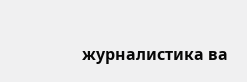журналистика ва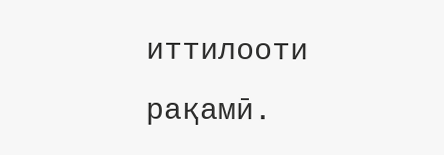иттилооти рақамӣ.